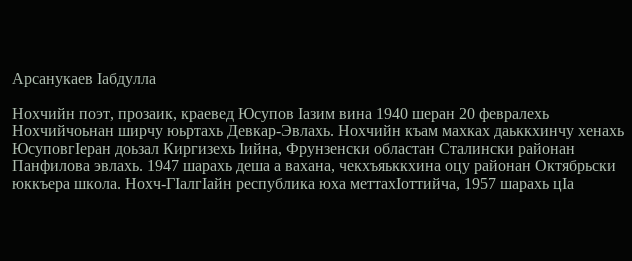Арсанукаев Iабдулла

Нохчийн поэт, прозаик, краевед Юсупов Iазим вина 1940 шеран 20 февралехь Нохчийчоьнан ширчу юьртахь Девкар-Эвлахь. Нохчийн къам махках даьккхинчу хенахь ЮсуповгIеран доьзал Киргизехь Iийна, Фрунзенски областан Сталински районан Панфилова эвлахь. 1947 шарахь деша а вахана, чекхъяьккхина оцу районан Октябрьски юккъера школа. Нохч-ГIалгIайн республика юха меттахIоттийча, 1957 шарахь цIа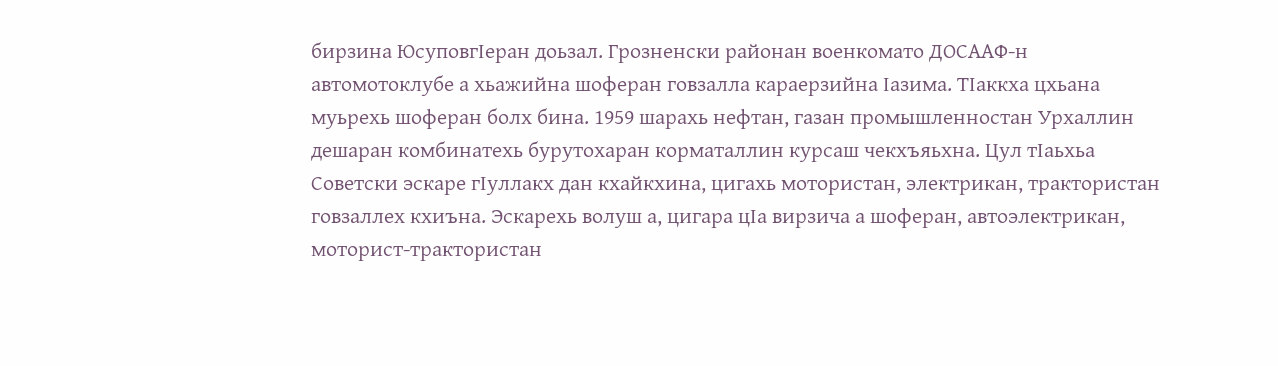бирзина ЮсуповгIеран доьзал. Грозненски районан военкомато ДОСААФ-н автомотоклубе а хьажийна шоферан говзалла караерзийна Iазима. ТIаккха цхьана муьрехь шоферан болх бина. 1959 шарахь нефтан, газан промышленностан Урхаллин дешаран комбинатехь бурутохаран корматаллин курсаш чекхъяьхна. Цул тIаьхьа Советски эскаре гIуллакх дан кхайкхина, цигахь мотористан, электрикан, трактористан говзаллех кхиъна. Эскарехь волуш а, цигара цIа вирзича а шоферан, автоэлектрикан, моторист-трактористан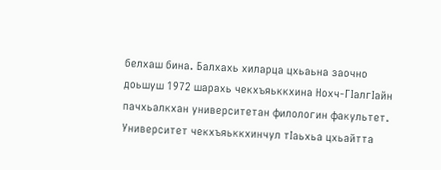белхаш бина. Балхахь хиларца цхьаьна заочно доьшуш 1972 шарахь чекхъяьккхина Нохч-ГIалгIайн пачхьалкхан университетан филологин факультет. Университет чекхъяьккхинчул тIаьхьа цхьайтта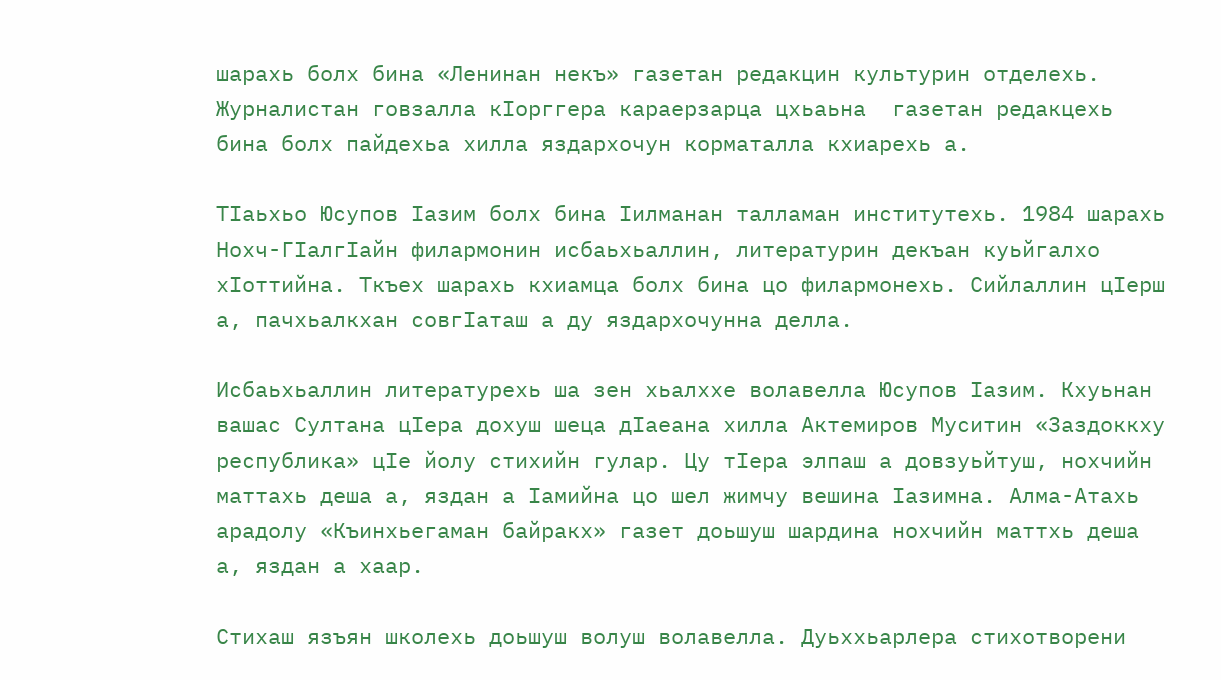шарахь болх бина «Ленинан некъ» газетан редакцин культурин отделехь. Журналистан говзалла кIорггера караерзарца цхьаьна  газетан редакцехь бина болх пайдехьа хилла яздархочун корматалла кхиарехь а.

ТIаьхьо Юсупов Iазим болх бина Iилманан талламан институтехь. 1984 шарахь Нохч-ГIалгIайн филармонин исбаьхьаллин, литературин декъан куьйгалхо хIоттийна. Ткъех шарахь кхиамца болх бина цо филармонехь. Сийлаллин цIерш а, пачхьалкхан совгIаташ а ду яздархочунна делла.

Исбаьхьаллин литературехь ша зен хьалххе волавелла Юсупов Iазим. Кхуьнан вашас Султана цIера дохуш шеца дIаеана хилла Актемиров Муситин «Заздоккху республика» цIе йолу стихийн гулар. Цу тIера элпаш а довзуьйтуш, нохчийн маттахь деша а, яздан а Iамийна цо шел жимчу вешина Iазимна. Алма-Атахь арадолу «Къинхьегаман байракх» газет доьшуш шардина нохчийн маттхь деша а, яздан а хаар.

Стихаш язъян школехь доьшуш волуш волавелла. Дуьххьарлера стихотворени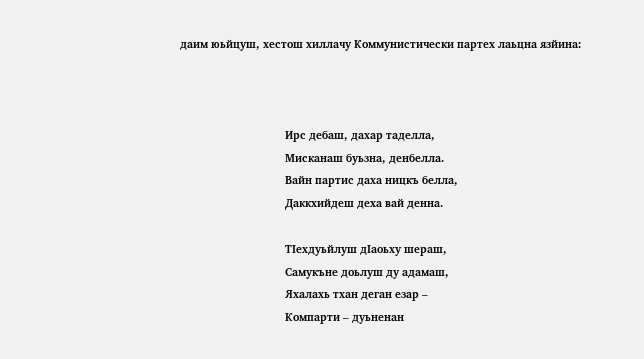даим юьйцуш, хестош хиллачу Коммунистически партех лаьцна язйина:



                                   Ирс дебаш, дахар таделла,
                                   Мисканаш буьзна, денбелла.
                                   Вайн партис даха ницкъ белла,
                                   Даккхийдеш деха вай денна.

                                   ТIехдуьйлуш дIаоьху шераш,
                                   Самукъне доьлуш ду адамаш,
                                   Яхалахь тхан деган езар –
                                   Компарти – дуьненан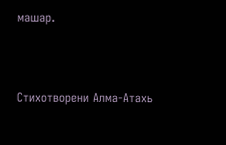машар.



Стихотворени Алма-Атахь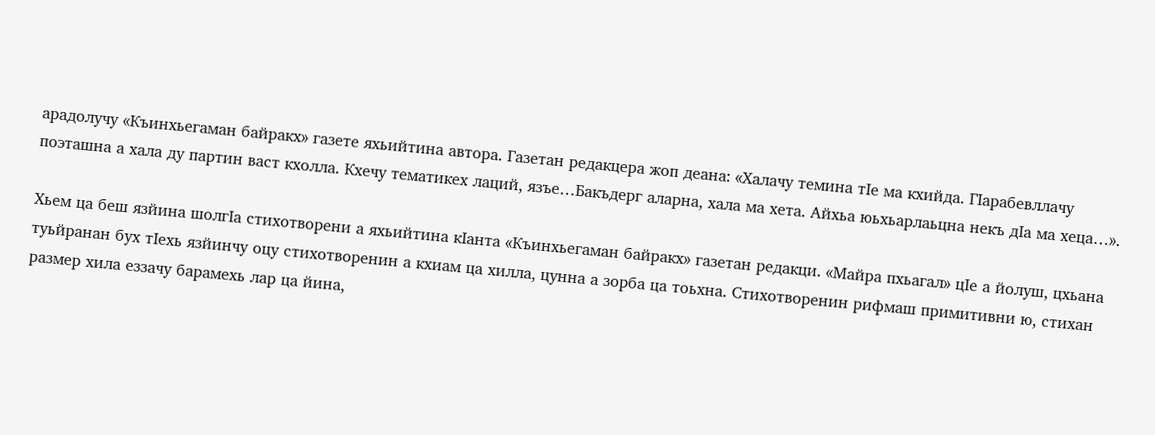арадолучу «Къинхьегаман байракх» газете яхьийтина автора. Газетан редакцера жоп деана: «Халачу темина тIе ма кхийда. ГIарабевллачу поэташна а хала ду партин васт кхолла. Кхечу тематикех лаций, язъе…Бакъдерг аларна, хала ма хета. Айхьа юьхьарлаьцна некъ дIа ма хеца…».

Хьем ца беш язйина шолгIа стихотворени а яхьийтина кIанта «Къинхьегаман байракх» газетан редакци. «Майра пхьагал» цIе а йолуш, цхьана туьйранан бух тIехь язйинчу оцу стихотворенин а кхиам ца хилла, цунна а зорба ца тоьхна. Стихотворенин рифмаш примитивни ю, стихан размер хила еззачу барамехь лар ца йина,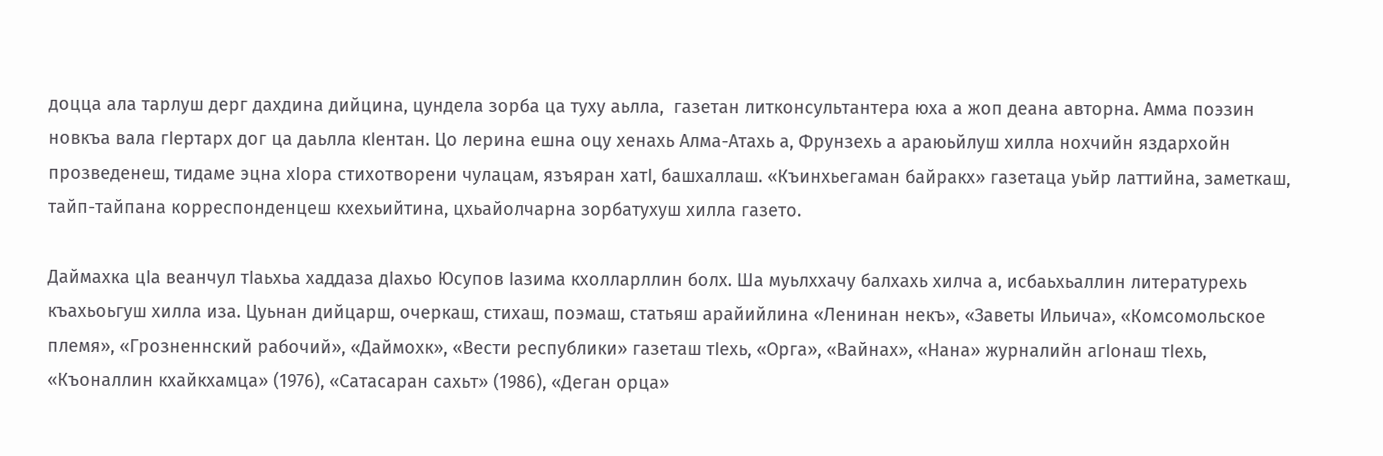доцца ала тарлуш дерг дахдина дийцина, цундела зорба ца туху аьлла,  газетан литконсультантера юха а жоп деана авторна. Амма поэзин новкъа вала гIертарх дог ца даьлла кIентан. Цо лерина ешна оцу хенахь Алма-Атахь а, Фрунзехь а араюьйлуш хилла нохчийн яздархойн прозведенеш, тидаме эцна хIора стихотворени чулацам, язъяран хатI, башхаллаш. «Къинхьегаман байракх» газетаца уьйр латтийна, заметкаш, тайп-тайпана корреспонденцеш кхехьийтина, цхьайолчарна зорбатухуш хилла газето.

Даймахка цIа веанчул тIаьхьа хаддаза дIахьо Юсупов Iазима кхолларллин болх. Ша муьлххачу балхахь хилча а, исбаьхьаллин литературехь къахьоьгуш хилла иза. Цуьнан дийцарш, очеркаш, стихаш, поэмаш, статьяш арайийлина «Ленинан некъ», «Заветы Ильича», «Комсомольское племя», «Грозненнский рабочий», «Даймохк», «Вести республики» газеташ тIехь, «Орга», «Вайнах», «Нана» журналийн агIонаш тIехь, «Къоналлин кхайкхамца» (1976), «Сатасаран сахьт» (1986), «Деган орца»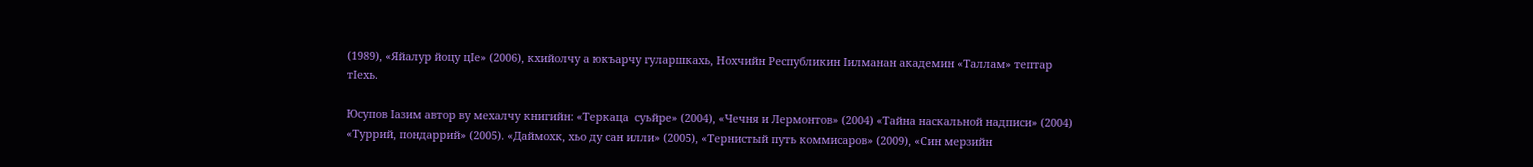(1989), «Яйалур йоцу цIе» (2006), кхийолчу а юкъарчу гуларшкахь, Нохчийн Республикин Iилманан академин «Таллам» тептар тIехь.

Юсупов Iазим автор ву мехалчу книгийн: «Теркаца  суьйре» (2004), «Чечня и Лермонтов» (2004) «Тайна наскальной надписи» (2004) «Туррий, пондаррий» (2005). «Даймохк, хьо ду сан илли» (2005), «Тернистый путь коммисаров» (2009), «Син мерзийн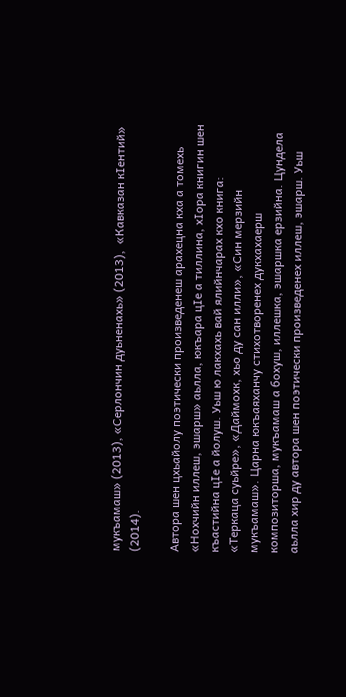мукъамаш» (2013), «Серлончин дуьненахь» (2013),  «Кавказан кIентий» (2014).

Автора шен цхьайолу поэтически произведенеш арахецна кха а томехь «Нохчийн иллеш, эшарш» аьлла, юкъара цIе а тиллина, хIора книгин шен къастийна цIе а йолуш. Уьш ю лакхахь вай ялийнчарах кхо книга: «Теркаца суьйре», «Даймохк, хьо ду сан илли», «Син мерзийн мукъамаш». Царна юкъаяханчу стихотворенех дукхахаерш композиторша, мукъамаш а бохуш, иллешка, эшаршка ерзийна. Цундела аьлла хир ду автора шен поэтически произведенех иллеш, эшарш. Уьш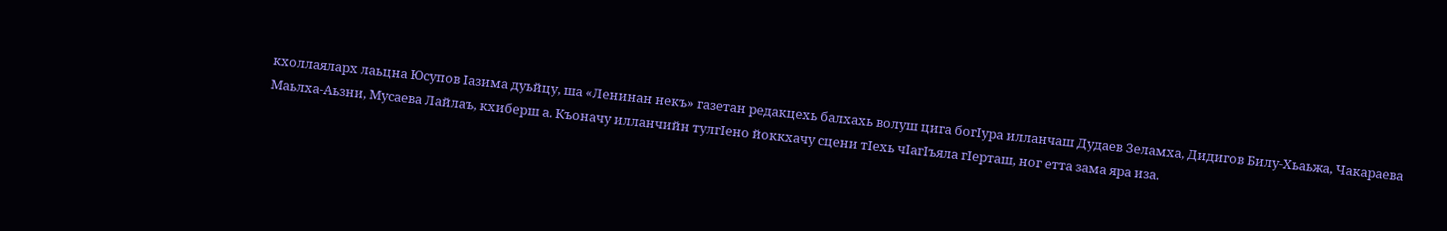кхоллаяларх лаьцна Юсупов Iазима дуьйцу, ша «Ленинан некъ» газетан редакцехь балхахь волуш цига богIура илланчаш Дудаев Зеламха, Дидигов Билу-Хьаьжа, Чакараева Маьлха-Аьзни, Мусаева Лайлаъ, кхиберш а. Къоначу илланчийн тулгIено йоккхачу сцени тIехь чIагIъяла гIерташ, ног етта зама яра иза.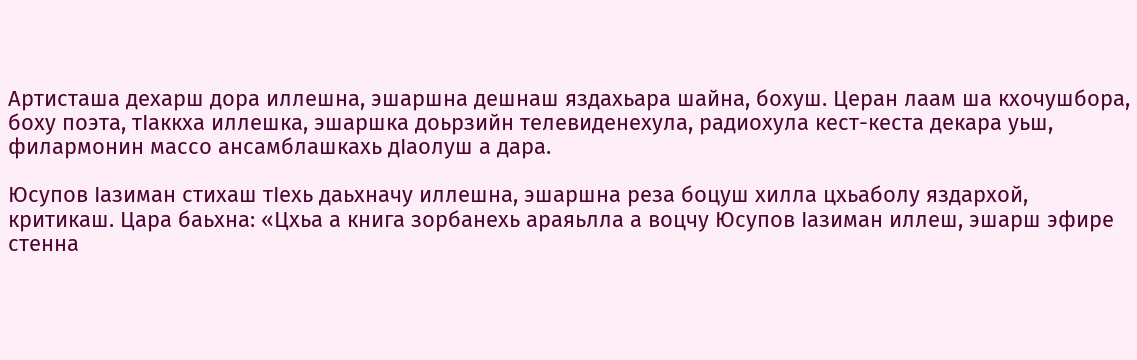Артисташа дехарш дора иллешна, эшаршна дешнаш яздахьара шайна, бохуш. Церан лаам ша кхочушбора, боху поэта, тIаккха иллешка, эшаршка доьрзийн телевиденехула, радиохула кест-кеста декара уьш, филармонин массо ансамблашкахь дIаолуш а дара.

Юсупов Iазиман стихаш тIехь даьхначу иллешна, эшаршна реза боцуш хилла цхьаболу яздархой, критикаш. Цара баьхна: «Цхьа а книга зорбанехь араяьлла а воцчу Юсупов Iазиман иллеш, эшарш эфире стенна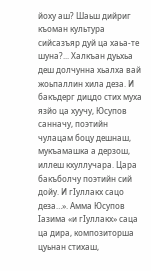йоху аш? Шаьш дийриг къоман культура сийсазъяр дуй ца хаьа-те шуна?... Халкъан дуьхьа деш долчунна хьалха вай жоьпаллин хила деза. И бакъдерг дицдо стих муха язйо ца хуучу, Юсупов санначу, поэтийн чулацам боцу дешнаш, мукъамашка а дерзош, иллеш кхуллучара. Цара бакъболчу поэтийн сий дойу. И гIуллакх сацо деза…». Амма Юсупов Iазима «и гIуллакх» саца ца дира, композиторша цуьнан стихаш,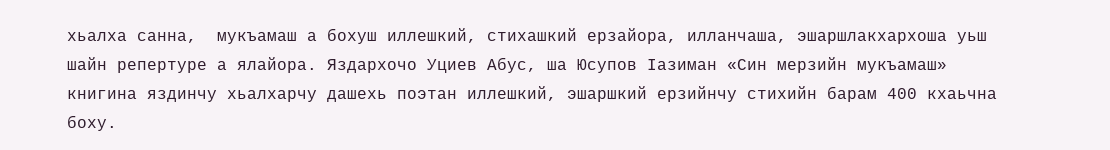хьалха санна,  мукъамаш а бохуш иллешкий, стихашкий ерзайора, илланчаша, эшаршлакхархоша уьш шайн репертуре а ялайора. Яздархочо Уциев Абус, ша Юсупов Iазиман «Син мерзийн мукъамаш» книгина яздинчу хьалхарчу дашехь поэтан иллешкий, эшаршкий ерзийнчу стихийн барам 400 кхаьчна боху.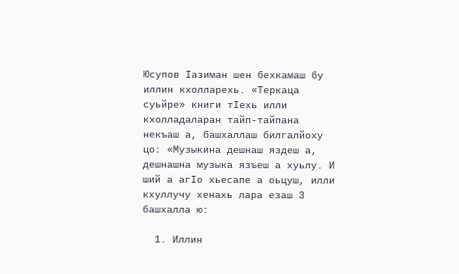Юсупов Iазиман шен бехкамаш бу иллин кхолларехь. «Теркаца суьйре» книги тIехь илли кхолладаларан тайп-тайпана некъаш а, башхаллаш билгалйоху цо: «Музыкина дешнаш яздеш а, дешнашна музыка язъеш а хуьлу. И ший а агIо хьесапе а оьцуш, илли кхуллучу хенахь лара езаш 3 башхалла ю:

  1. Иллин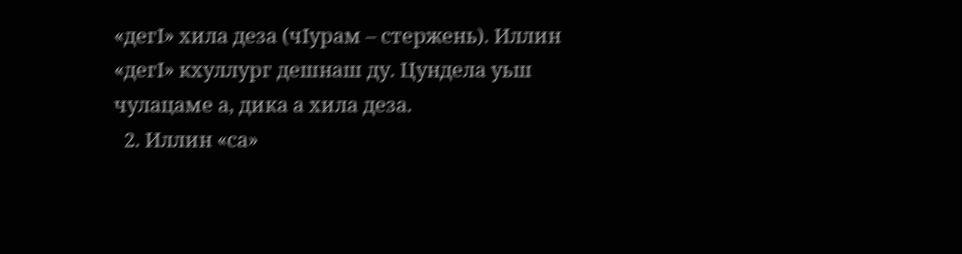«дегI» хила деза (чIурам – стержень). Иллин «дегI» кхуллург дешнаш ду. Цундела уьш чулацаме а, дика а хила деза.
  2. Иллин «са»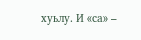хуьлу. И «са» –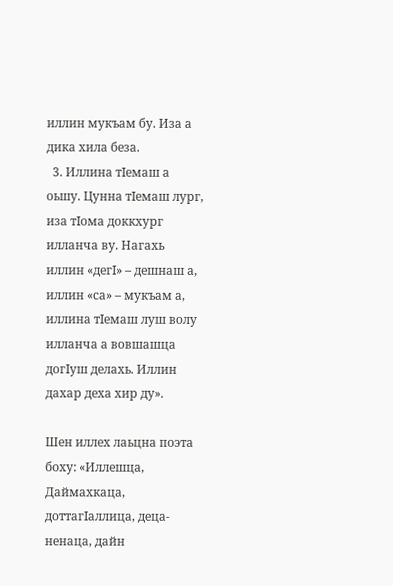иллин мукъам бу. Иза а дика хила беза.
  3. Иллина тIемаш а оьшу. Цунна тIемаш лург, иза тIома доккхург илланча ву. Нагахь иллин «дегI» – дешнаш а, иллин «са» – мукъам а, иллина тIемаш луш волу илланча а вовшашца догIуш делахь. Иллин дахар деха хир ду».

Шен иллех лаьцна поэта боху: «Иллешца, Даймахкаца, доттагIаллица, деца-ненаца, дайн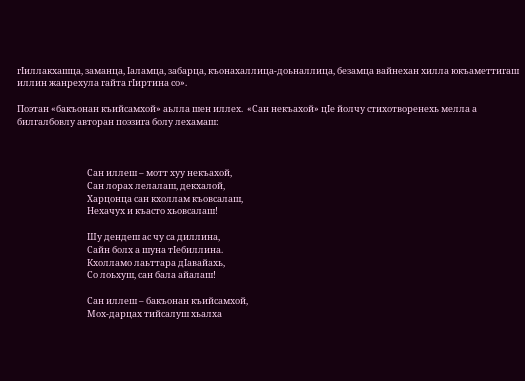гIиллакхашца, заманца, Iаламца, забарца, къонахаллица-доьналлица, безамца вайнехан хилла юкъаметтигаш иллин жанрехула гайта гIиртина со».

Поэтан «бакъонан къийсамхой» аьлла шен иллех.  «Сан некъахой» цIе йолчу стихотворенехь мелла а билгалбовлу авторан поэзига болу лехамаш:



                                   Сан иллеш – мотт хуу некъахой,
                                   Сан лорах лелалаш, декхалой,
                                   Харцонца сан кхоллам къовсалаш,
                                   Нехачух и къасто хьовсалаш!

                                   Шу дендеш ас чу са диллина,
                                   Сайн болх а шуна тIебиллина.
                                   Кхолламо лаьттара дIавайахь,
                                   Со лоьхуш, сан бала айалаш!

                                   Сан иллеш – бакъонан къийсамхой,
                                   Мох-дарцах тийсалуш хьалха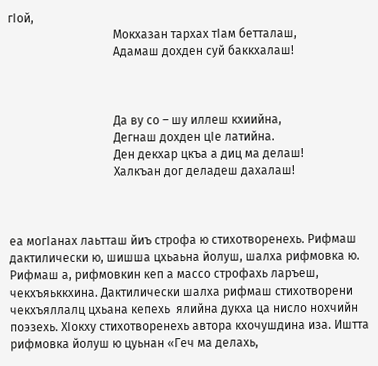гIой,
                                   Мокхазан тархах тIам бетталаш,
                                   Адамаш дохден суй баккхалаш!



                                   Да ву со – шу иллеш кхиийна,
                                   Дегнаш дохден цIе латийна.
                                   Ден декхар цкъа а диц ма делаш!
                                   Халкъан дог деладеш дахалаш!



еа могIанах лаьтташ йиъ строфа ю стихотворенехь. Рифмаш дактилически ю, шишша цхьаьна йолуш, шалха рифмовка ю. Рифмаш а, рифмовкин кеп а массо строфахь ларъеш, чекхъяьккхина. Дактилически шалха рифмаш стихотворени чекхъяллалц цхьана кепехь  ялийна дукха ца нисло нохчийн поэзехь. ХIокху стихотворенехь автора кхочушдина иза. Иштта рифмовка йолуш ю цуьнан «Геч ма делахь,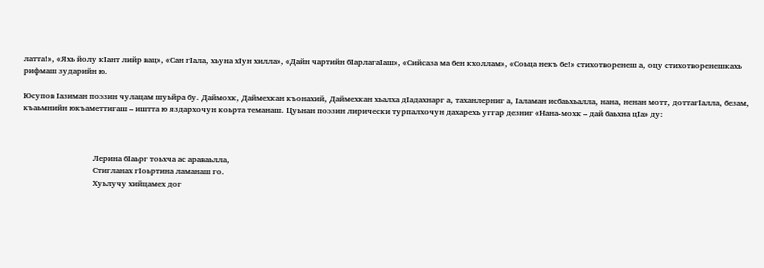латта!», «Яхь йолу кIант лийр вац», «Сан гIала, хьуна хIун хилла», «Дайн чартийн бIарлагаIаш», «Сийсаза ма бен кхоллам», «Соьца некъ бе!» стихотворенеш а, оцу стихотворенешкахь рифмаш зударийн ю.

Юсупов Iазиман поэзин чулацам шуьйра бу. Даймохк, Даймехкан къонахий, Даймехкан хьалха дIадахнарг а, таханлерниг а, Iаламан исбаьхьалла, нана, ненан мотт, доттагIалла, безам, къаьмнийн юкъаметтигаш – иштта ю яздархочун коьрта теманаш. Цуьнан поэзин лирически турпалхочун дахарехь уггар дезниг «Нана-мохк – дай баьхна цIа» ду:



                                   Лерина бIаьрг тоьхча ас араваьлла,
                                   Стигланах гIоьртина ламанаш го.
                                   Хуьлучу хийцамех дог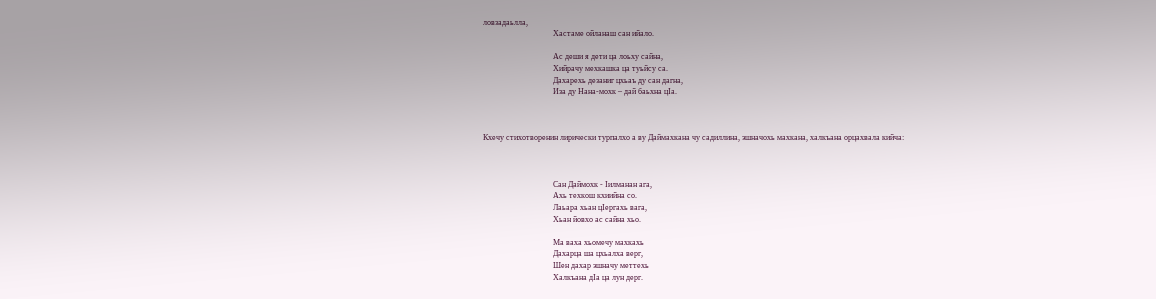ловзадаьлла,
                                   Хастаме ойланаш сан ийало.

                                   Ас деши я дети ца лоьху сайна,
                                   Хийрачу мехкашка ца туьйсу са.
                                   Дахарехь дезаниг цхьаъ ду сан дагна,
                                   Иза ду Нана-мохк – дай баьхна цIа.



Кхечу стихотворенин лирически турпалхо а ву Даймахкана чу садиллина, эшначохь махкана, халкъана орцахвала кийча:



                                   Сан Даймохк - Iилманан ага,
                                   Ахь техкош кхиийна со.
                                   Лаьара хьан цIергахь вага,
                                   Хьан йовхо ас сайна хьо.

                                   Ма ваха хьомечу махкахь
                                   Дахарца ша цхьалха верг,
                                   Шен дахар эшначу меттехь
                                   Халкъана дIа ца лун дерг.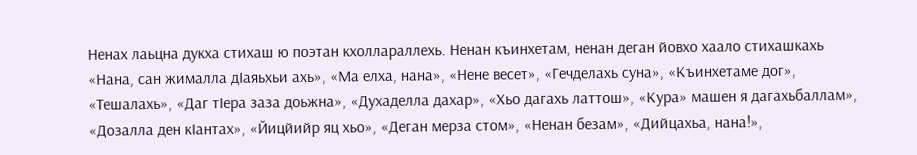Ненах лаьцна дукха стихаш ю поэтан кхоллараллехь. Ненан къинхетам, ненан деган йовхо хаало стихашкахь «Нана, сан жималла дIаяьхьи ахь», «Ма елха, нана», «Нене весет», «Гечделахь суна», «Къинхетаме дог», «Тешалахь», «Даг тIера заза доьжна», «Духаделла дахар», «Хьо дагахь латтош», «Кура» машен я дагахьбаллам», «Дозалла ден кIантах», «Йицйийр яц хьо», «Деган мерза стом», «Ненан безам», «Дийцахьа, нана!»,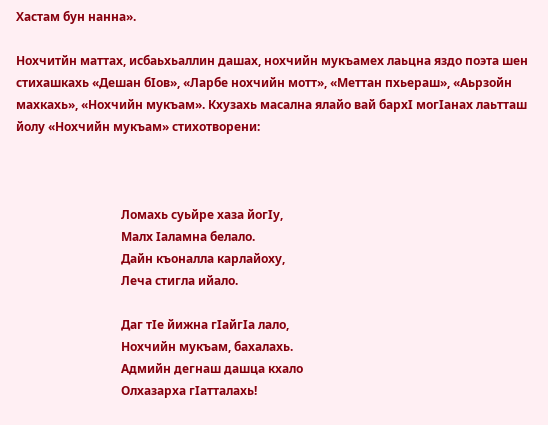Хастам бун нанна».

Нохчитйн маттах, исбаьхьаллин дашах, нохчийн мукъамех лаьцна яздо поэта шен стихашкахь «Дешан бIов», «Ларбе нохчийн мотт», «Меттан пхьераш», «Аьрзойн махкахь», «Нохчийн мукъам». Кхузахь масална ялайо вай бархI могIанах лаьтташ йолу «Нохчийн мукъам» стихотворени:



                                   Ломахь суьйре хаза йогIу,
                                   Малх Iаламна белало.
                                   Дайн къоналла карлайоху,
                                   Леча стигла ийало.

                                   Даг тIе йижна гIайгIа лало,
                                   Нохчийн мукъам, бахалахь.
                                   Адмийн дегнаш дашца кхало
                                   Олхазарха гIатталахь!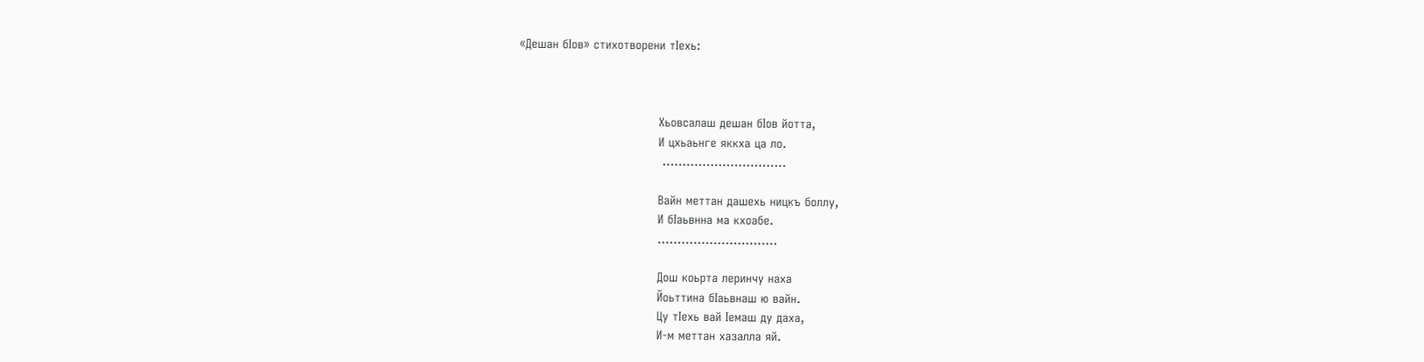«Дешан бIов» стихотворени тIехь:



                                   Хьовсалаш дешан бIов йотта,
                                   И цхьаьнге яккха ца ло.
                                    ………………………….

                                   Вайн меттан дашехь ницкъ боллу,
                                   И бIаьвнна ма кхоабе.
                                   …………………………

                                   Дош коьрта леринчу наха
                                   Йоьттина бIаьвнаш ю вайн.
                                   Цу тIехь вай Iемаш ду даха,
                                   И-м меттан хазалла яй.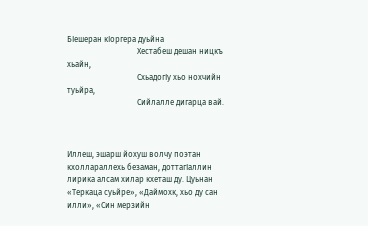БIешеран кIоргера дуьйна
                                   Хестабеш дешан ницкъ хьайн,
                                   СхьадогIу хьо нохчийн туьйра,
                                   Сийлалле дигарца вай.



Иллеш, эшарш йохуш волчу поэтан кхоллараллехь безаман, доттагIаллин лирика алсам хилар кхеташ ду. Цуьнан «Теркаца суьйре», «Даймохк, хьо ду сан илли», «Син мерзийн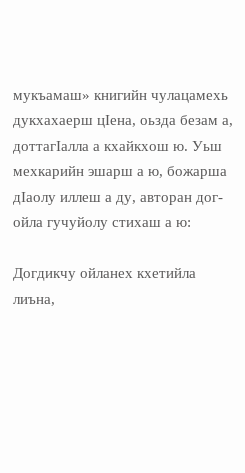мукъамаш» книгийн чулацамехь дукхахаерш цIена, оьзда безам а, доттагIалла а кхайкхош ю. Уьш мехкарийн эшарш а ю, божарша дIаолу иллеш а ду, авторан дог-ойла гучуйолу стихаш а ю:

Догдикчу ойланех кхетийла лиъна,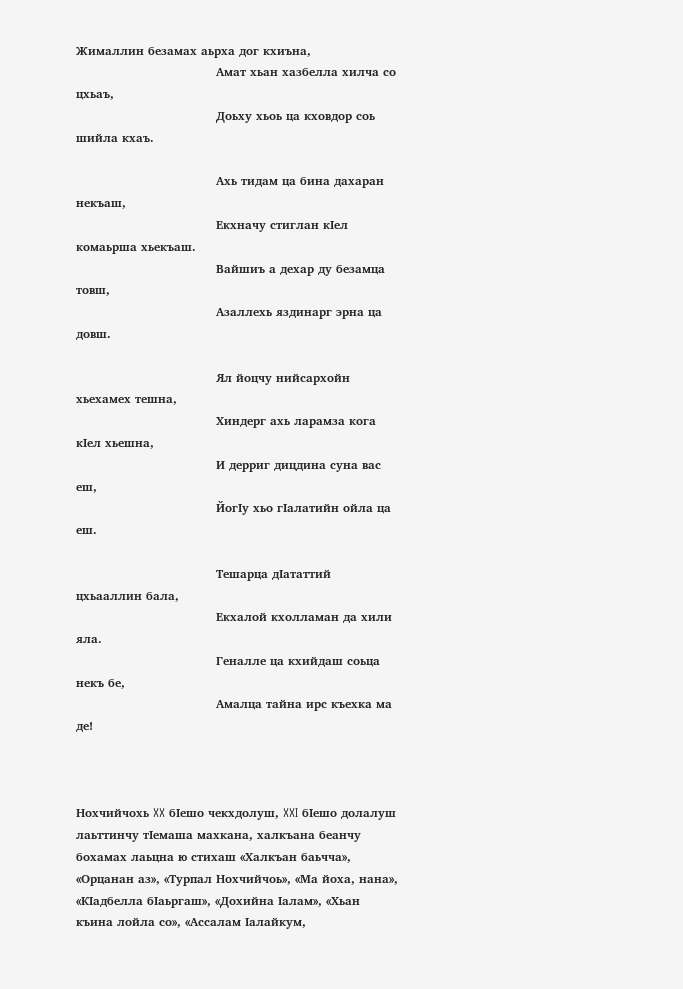Жималлин безамах аьрха дог кхиъна,
                                   Амат хьан хазбелла хилча со цхьаъ,
                                   Доьху хьоь ца кховдор соь шийла кхаъ.

                                   Ахь тидам ца бина дахаран некъаш,
                                   Екхначу стиглан кIел комаьрша хьекъаш.
                                   Вайшиъ а дехар ду безамца товш,
                                   Азаллехь яздинарг эрна ца довш.

                                   Ял йоцчу нийсархойн хьехамех тешна,
                                   Хиндерг ахь ларамза кога кIел хьешна,
                                   И дерриг дицдина суна вас еш,
                                   ЙогIу хьо гIалатийн ойла ца еш.

                                   Тешарца дIататтий цхьааллин бала,
                                   Екхалой кхолламан да хили яла.
                                   Геналле ца кхийдаш соьца некъ бе,
                                   Амалца тайна ирс къехка ма де!



Нохчийчохь XX бIешо чекхдолуш, XXI бIешо долалуш лаьттинчу тIемаша махкана, халкъана беанчу бохамах лаьцна ю стихаш «Халкъан баьчча», «Орцанан аз», «Турпал Нохчийчоь», «Ма йоха, нана», «КIадбелла бIаьргаш», «Дохийна Iалам», «Хьан къина лойла со», «Ассалам Iалайкум,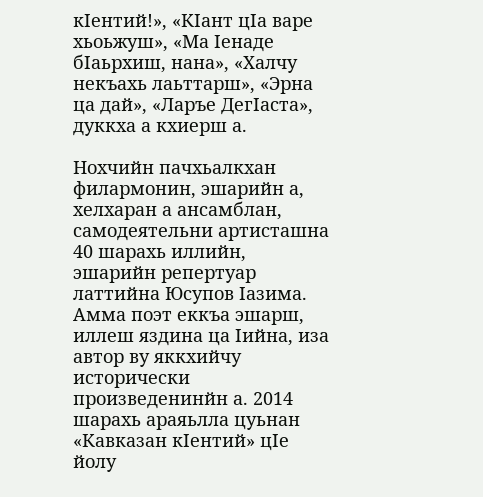кIентий!», «КIант цIа варе хьоьжуш», «Ма Iенаде бIаьрхиш, нана», «Халчу некъахь лаьттарш», «Эрна ца дай», «Ларъе ДегIаста», дуккха а кхиерш а.

Нохчийн пачхьалкхан филармонин, эшарийн а, хелхаран а ансамблан, самодеятельни артисташна 40 шарахь иллийн, эшарийн репертуар латтийна Юсупов Iазима. Амма поэт еккъа эшарш, иллеш яздина ца Iийна, иза автор ву яккхийчу исторически произведенинйн а. 2014 шарахь араяьлла цуьнан «Кавказан кIентий» цIе йолу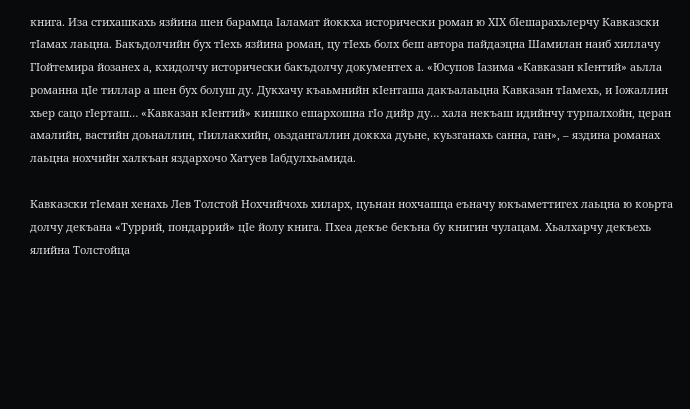книга. Иза стихашкахь язйина шен барамца Iаламат йоккха исторически роман ю ХIХ бIешарахьлерчу Кавказски тIамах лаьцна. Бакъдолчийн бух тIехь язйина роман, цу тIехь болх беш автора пайдаэцна Шамилан наиб хиллачу ГIойтемира йозанех а, кхидолчу исторически бакъдолчу документех а. «Юсупов Iазима «Кавказан кIентий» аьлла романна цIе тиллар а шен бух болуш ду. Дукхачу къаьмнийн кIенташа дакъалаьцна Кавказан тIамехь, и Iожаллин хьер сацо гIерташ… «Кавказан кIентий» киншко ешархошна гIо дийр ду… хала некъаш идийнчу турпалхойн, церан амалийн, вастийн доьналлин, гIиллакхийн, оьздангаллин доккха дуьне, куьзганахь санна, ган», – яздина романах лаьцна нохчийн халкъан яздархочо Хатуев Iабдулхьамида.

Кавказски тIеман хенахь Лев Толстой Нохчийчохь хиларх, цуьнан нохчашца еъначу юкъаметтигех лаьцна ю коьрта долчу декъана «Туррий, пондаррий» цIе йолу книга. Пхеа декъе бекъна бу книгин чулацам. Хьалхарчу декъехь ялийна Толстойца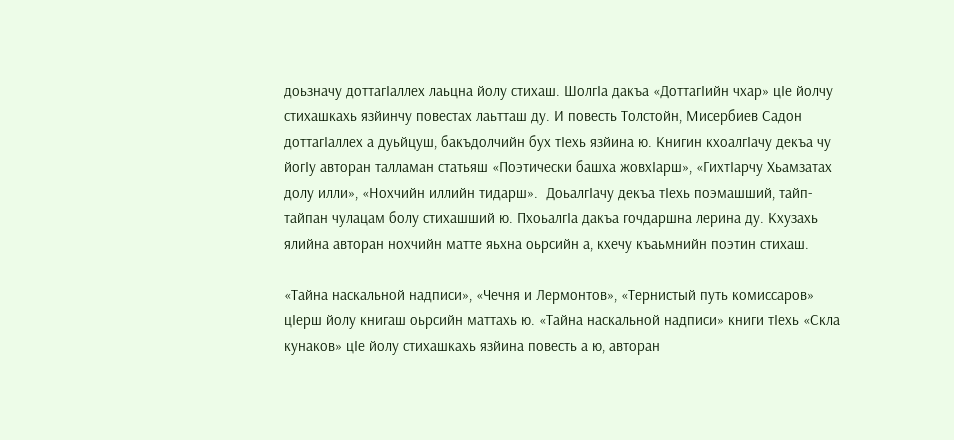доьзначу доттагIаллех лаьцна йолу стихаш. ШолгIа дакъа «ДоттагIийн чхар» цIе йолчу стихашкахь язйинчу повестах лаьтташ ду. И повесть Толстойн, Мисербиев Садон доттагIаллех а дуьйцуш, бакъдолчийн бух тIехь язйина ю. Книгин кхоалгIачу декъа чу йогIу авторан талламан статьяш «Поэтически башха жовхIарш», «ГихтIарчу Хьамзатах долу илли», «Нохчийн иллийн тидарш».  ДоьалгIачу декъа тIехь поэмашший, тайп-тайпан чулацам болу стихашший ю. ПхоьалгIа дакъа гочдаршна лерина ду. Кхузахь ялийна авторан нохчийн матте яьхна оьрсийн а, кхечу къаьмнийн поэтин стихаш.

«Тайна наскальной надписи», «Чечня и Лермонтов», «Тернистый путь комиссаров» цIерш йолу книгаш оьрсийн маттахь ю. «Тайна наскальной надписи» книги тIехь «Скла кунаков» цIе йолу стихашкахь язйина повесть а ю, авторан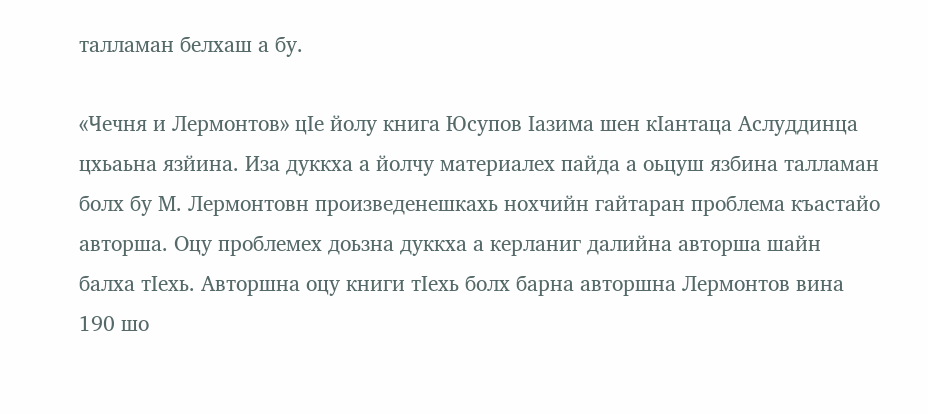талламан белхаш а бу.

«Чечня и Лермонтов» цIе йолу книга Юсупов Iазима шен кIантаца Аслуддинца цхьаьна язйина. Иза дуккха а йолчу материалех пайда а оьцуш язбина талламан болх бу М. Лермонтовн произведенешкахь нохчийн гайтаран проблема къастайо авторша. Оцу проблемех доьзна дуккха а керланиг далийна авторша шайн балха тIехь. Авторшна оцу книги тIехь болх барна авторшна Лермонтов вина 190 шо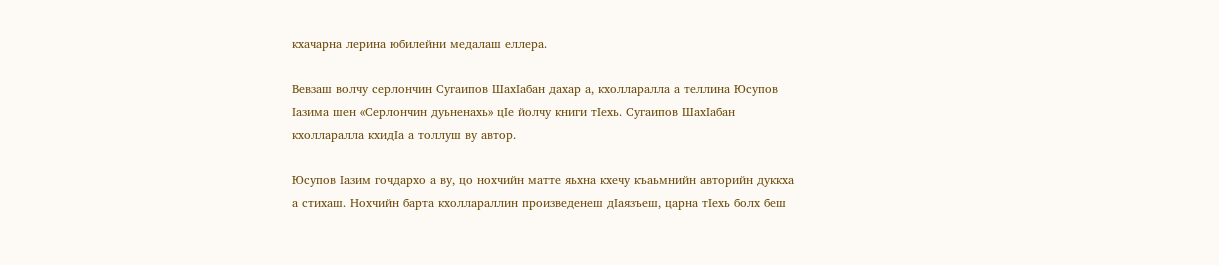кхачарна лерина юбилейни медалаш еллера.

Вевзаш волчу серлончин Сугаипов ШахIабан дахар а, кхолларалла а теллина Юсупов Iазима шен «Серлончин дуьненахь» цIе йолчу книги тIехь. Сугаипов ШахIабан кхолларалла кхидIа а толлуш ву автор.

Юсупов Iазим гочдархо а ву, цо нохчийн матте яьхна кхечу къаьмнийн авторийн дуккха а стихаш. Нохчийн барта кхоллараллин произведенеш дIаязъеш, царна тIехь болх беш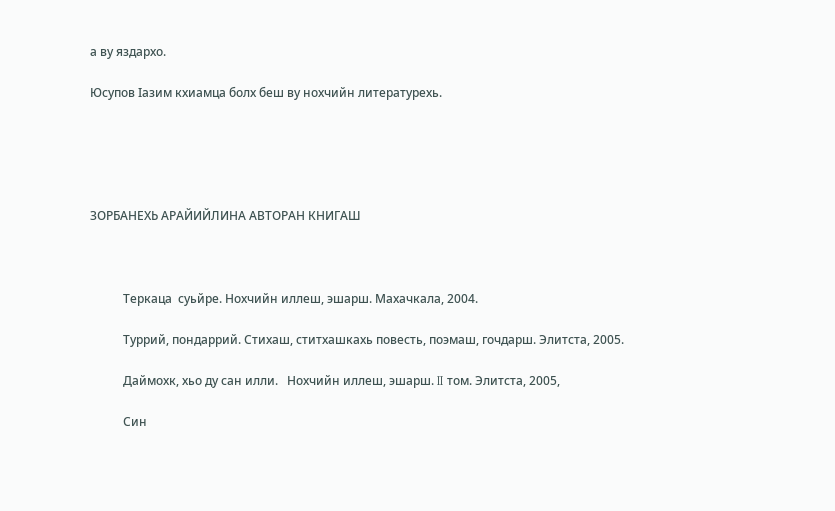а ву яздархо.

Юсупов Iазим кхиамца болх беш ву нохчийн литературехь.





ЗОРБАНЕХЬ АРАЙИЙЛИНА АВТОРАН КНИГАШ



           Теркаца  суьйре. Нохчийн иллеш, эшарш. Махачкала, 2004.

           Туррий, пондаррий. Стихаш, ститхашкахь повесть, поэмаш, гочдарш. Элитста, 2005.

           Даймохк, хьо ду сан илли.   Нохчийн иллеш, эшарш. II том. Элитста, 2005,

           Син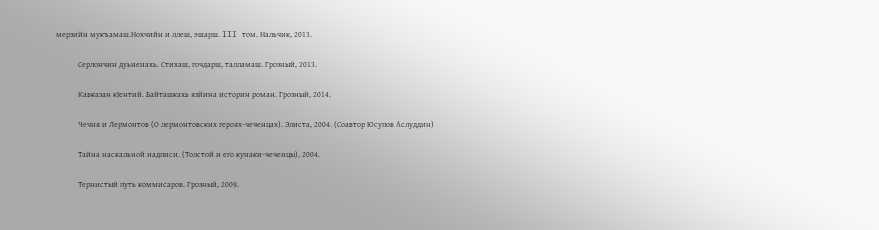мерзийн мукъамаш.Нохчийн и ллеш, эшарш. III том. Нальчик, 2013.

           Серлончин дуьненахь. Стихаш, гочдарш, талламаш. Грозный, 2013.

           Кавказан кIентий. Байташкахь язйина историн роман. Грозный, 2014.

           Чечня и Лермонтов (О лермонтовских героях-чеченцах). Элиста, 2004. (Соавтор Юсупов Аслуддин)

           Тайна наскальной надписи. (Толстой и его кунаки-чеченцы), 2004.

           Тернистый путь коммисаров. Грозный, 2009.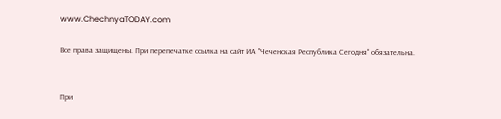www.ChechnyaTODAY.com

Все права защищены. При перепечатке ссылка на сайт ИА "Чеченская Республика Сегодня" обязательна.


При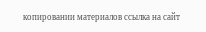копировании материалов ссылка на сайт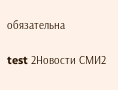обязательна

test 2Новости СМИ2